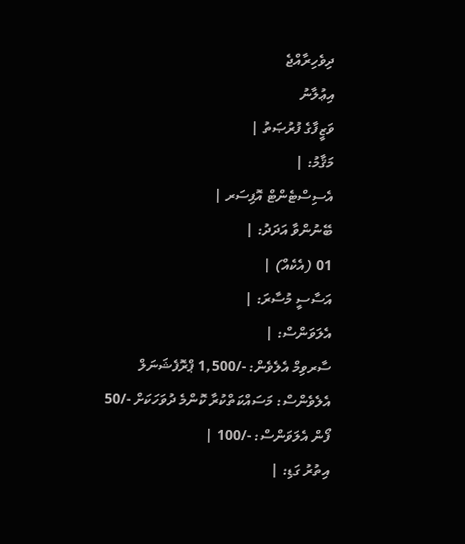ދިވެހިރާއްޖެ
އިޢުލާނު
ވަޒީފާގެ ފުރުޞަތު |
މަޤާމު: |
އެސިސްޓެންޓް އޮފިސަރ |
ބޭނުންވާ އަދަދު: |
01 (އެކެއް) |
އަސާސީ މުސާރަ: |
އެލަވަންސް: |
ސާރވިމް އެލެވެން: -/1,500 ޕްރޮފެޝަނަލް އެލެވެންސް: މަސައްކަތްކުރާ ކޮންމެ ދުވަހަކަށް -/50 ފޯން އެލަވަންސް: -/100 |
އިތުރު ގަޑި: |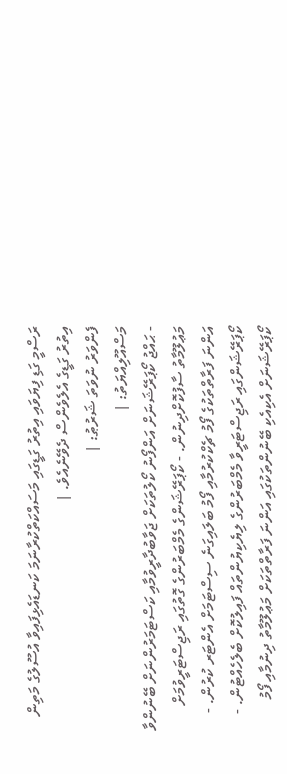ރަސްމީ ގަޑި ފިޔަވައި އިތުރު ގަޑީގައި މަސައްކަތްކުރާނަމަ ކަނޑައެޅިފައިވާ އުސޫލުގެ މަތިން އިތުރު ގަޑީގެ އެލެވެންސް ދެވޭނެއެވެ. |
ފެންވަރު ނުވަތަ ޝަރުޠު: |
މަސްއޫލިއްޔަތު: |
- ޙައްޖު ކޯޕަރޭޝަނަށް އަންފޯނު ކޯލުތަކަށް ޖަވާބުދާރީވުމާއި ކަސްޓަމަރުންނަށް ބޭނުންވާ މަޢުލޫމާތު ސާފުކޮށްދިނުން. - ކޯޕަރޭޝަންގެ މެމްބަރުންގެ ގޮތުގައި ރަޖިސްޓަރީވުމަށް އަންނަ ފަރާތްތަކުގެ ފޯމު ޗެކްކުރުމާއި ފޯމު ބަލައިގަނެ ސިސްޓަމަށް އެންޓަރ ކުރުން. - ކޯޕަރޭޝަންގައި ރަޖިސްޓަރީވާ މެމްބަރުންގެ ލިޔެކިޔުންތައް ފައިލުކޮށް ބެލެހެއްޓުން. - ކޯޕަރޭޝަނަށް އެކިއެކި ބޭނުންތަކުގައި އަންނަ ފަރާތްތަކަށް މަޢުލޫމާތު ދިނުމާއި ފޯމު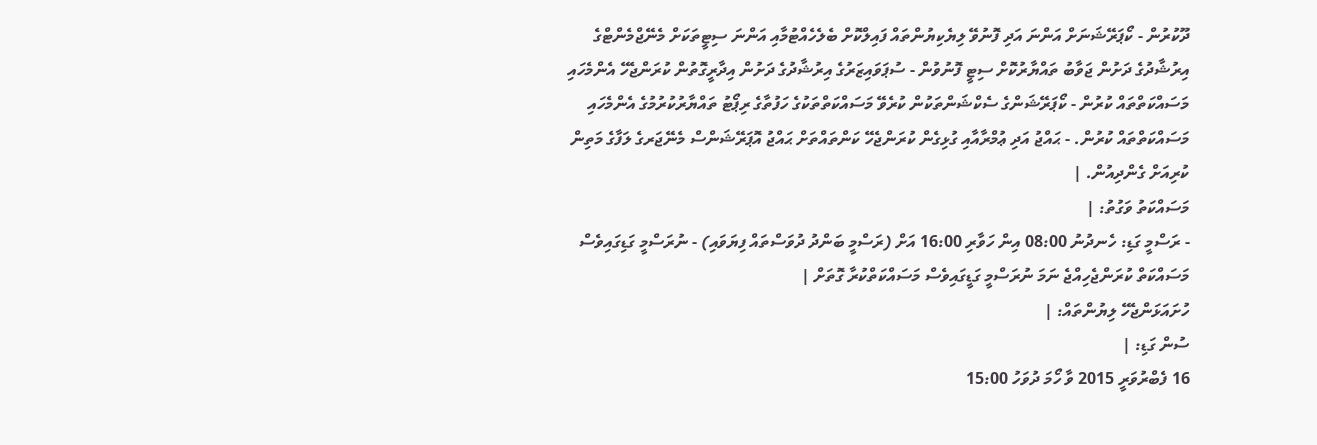ދޫކުރުން - ކޯޕަރޭޝަނަށް އަންނަ އަދި ފޮނުވޭ ލިޔެކިޔުންތައް ފައިލްކޮށް ބެލެހެއްޓުމާއި އަންނަ ސިޓީތަކަށް މެނޭޖްމެންޓްގެ އިރުޝާދުގެ ދަށުން ޖަވާބު ތައްޔާރުކޮށް ސިޓީ ފޮނުވުން - ސުޕަވައިޒަރުގެ އިރުޝާދުގެ ދަށުން އިދާރީގޮތުން ކުރަންޖެހޭ އެންމެހައި މަސައްކަތްތައް ކުރުން - ކޯޕަރޭޝަންގެ ސެކްޝަންތަކުން ކުރެވޭ މަސައްކަތްތަކުގެ ހަފުތާގެ ރިޕޯޓު ތައްޔާރުކުރުމުގެ އެންމެހައި މަސައްކަތްތައް ކުރުން. - ޙައްޖު އަދި ޢުމްރާއާއި ގުޅިގެން ކުރަންޖެހޭ ކަންތައްތަށް ޙައްޖު އޮޕަރޭޝަންސް މެނޭޖަރގެ ލަފާގެ މަތިން ކުރިއަށް ގެންދިއުން. |
މަސައްކަތު ވަގުތު: |
- ރަސްމީ ގަޑި: ހެނދުނު 08:00 އިން ހަވާރި 16:00 އަށް (ރަސްމީ ބަންދު ދުވަސްތައް ފިޔަވައި) - ނުރަސްމީ ގަޑިގައިވެސް މަސައްކަތް ކުރަންޖެހިއްޖެ ނަމަ ނުރަސްމީ ގަޑީގައިވެސް މަސައްކަތްކުރާ ގޮތަށް |
ހުށައަޅަންޖެހޭ ލިޔުންތައް: |
ސުން ގަޑި: |
16 ފެބްރުވަރީ 2015 ވާ ހޯމަ ދުވަހު 15:00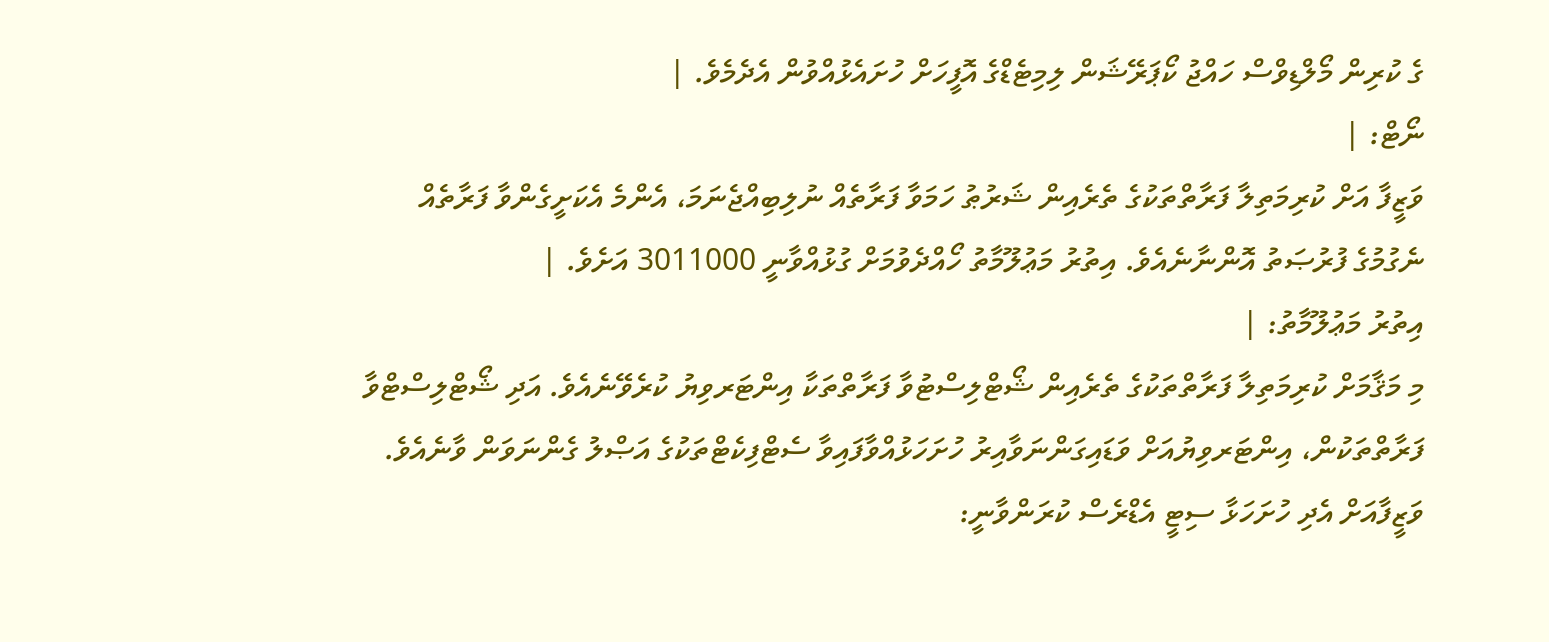ގެ ކުރިން މޯލްޑިވްސް ހައްޖު ކޯޕަރޭޝަން ލިމިޓެޑްގެ އޮފީހަށް ހުށައެޅުއްވުން އެދެމެވެ. |
ނޯޓް: |
ވަޒީފާ އަށް ކުރިމަތިލާ ފަރާތްތަކުގެ ތެރެއިން ޝަރުޠު ހަމަވާ ފަރާތެއް ނުލިބިއްޖެނަމަ، އެންމެ އެކަށީގެންވާ ފަރާތެއް ނެގުމުގެ ފުރުޞަތު އޮންނާނެއެވެ. އިތުރު މަޢުލޫމާތު ހޯއްދެވުމަށް ގުޅުއްވާނީ 3011000 އަށެވެ. |
އިތުރު މަޢުލޫމާތު: |
މި މަޤާމަށް ކުރިމަތިލާ ފަރާތްތަކުގެ ތެރެއިން ޝޯޓްލިސްޓުވާ ފަރާތްތަކާ އިންޓަރވިޔު ކުރެވޭނެއެވެ. އަދި ޝޯޓްލިސްޓްވާ ފަރާތްތަކުން، އިންޓަރވިޔުއަށް ވަޑައިގަންނަވާއިރު ހުށަހަޅުއްވާފައިވާ ސެޓްފިކެޓްތަކުގެ އަޞްލު ގެންނަވަން ވާނެއެވެ. ވަޒީފާއަށް އެދި ހުށަހަޅާ ސިޓީ އެޑްރެސް ކުރަންވާނީ: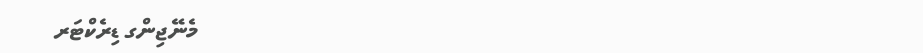މެނޭޖިންގ ޑިރެކްޓަރ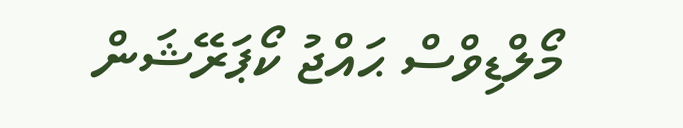މޯލްޑިވްސް ޙައްޖު ކޯޕަރޭޝަން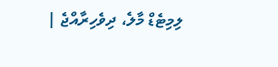ލިމިޓެޑް މާލެ، ދިވެހިރާއްޖެ |